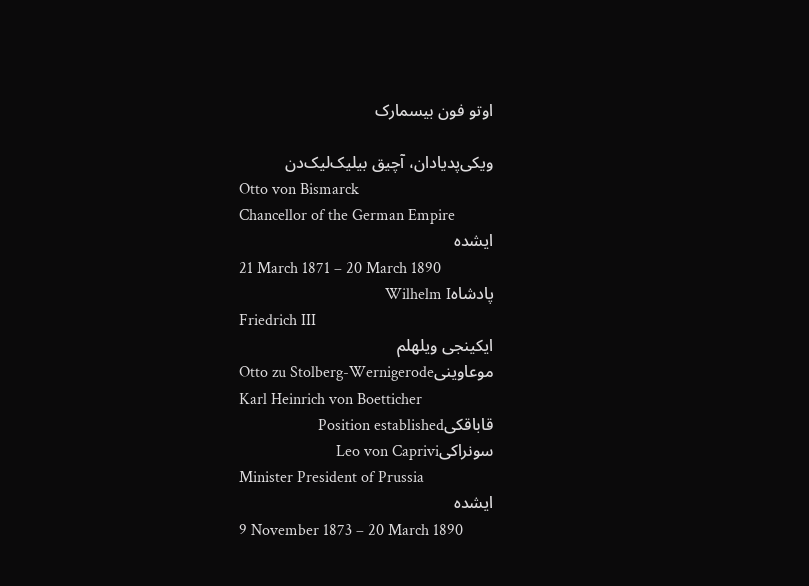اوتو فون بیسمارک

ویکی‌پدیادان، آچیق بیلیک‌لیک‌دن
Otto von Bismarck
Chancellor of the German Empire
ایشده
21 March 1871 – 20 March 1890
پادشاهWilhelm I
Friedrich III
ایکینجی ویلهلم
موعاوینیOtto zu Stolberg-Wernigerode
Karl Heinrich von Boetticher
قاباقکیPosition established
سونراکیLeo von Caprivi
Minister President of Prussia
ایشده
9 November 1873 – 20 March 1890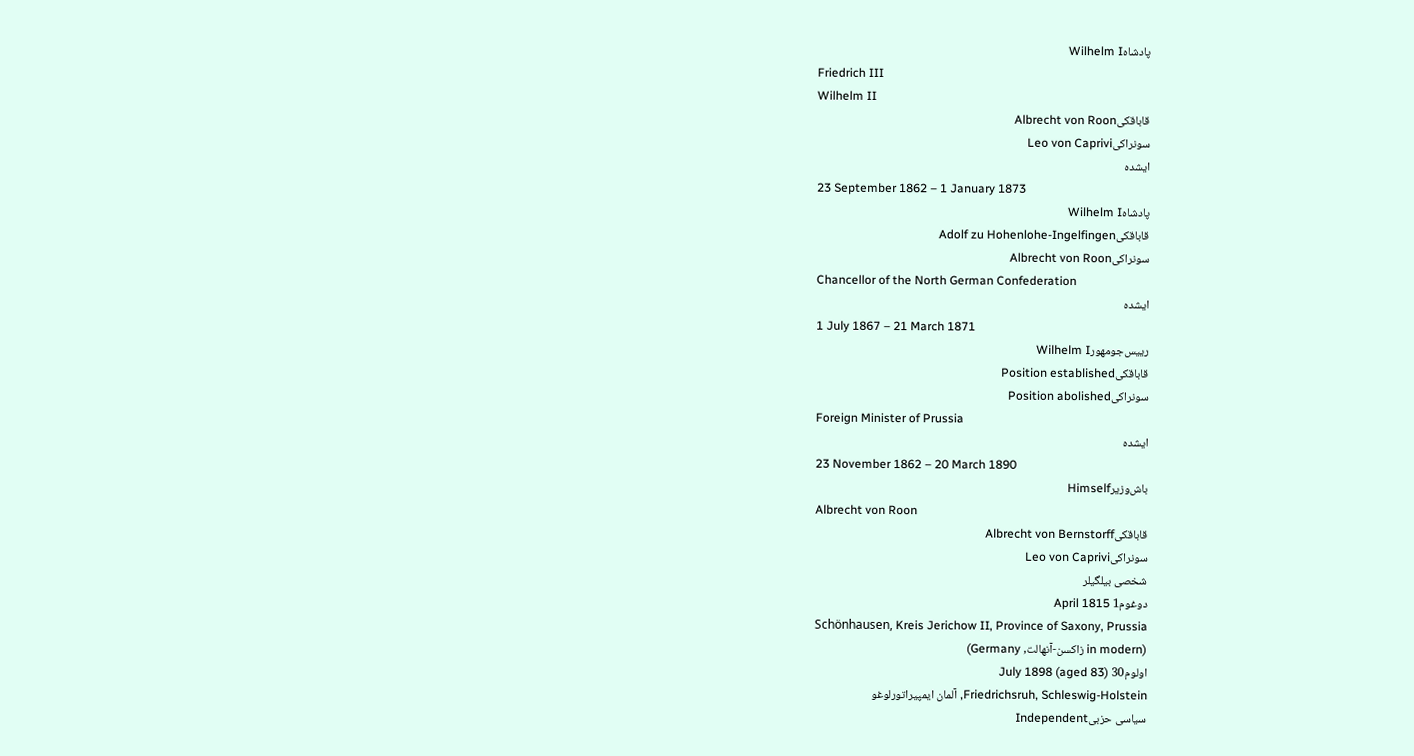پادشاهWilhelm I
Friedrich III
Wilhelm II
قاباقکیAlbrecht von Roon
سونراکیLeo von Caprivi
ایشده
23 September 1862 – 1 January 1873
پادشاهWilhelm I
قاباقکیAdolf zu Hohenlohe-Ingelfingen
سونراکیAlbrecht von Roon
Chancellor of the North German Confederation
ایشده
1 July 1867 – 21 March 1871
رییس‌جومهورWilhelm I
قاباقکیPosition established
سونراکیPosition abolished
Foreign Minister of Prussia
ایشده
23 November 1862 – 20 March 1890
باش‌وزیرHimself
Albrecht von Roon
قاباقکیAlbrecht von Bernstorff
سونراکیLeo von Caprivi
شخصی بیلگیلر
دوغوم1 April 1815
Schönhausen, Kreis Jerichow II, Province of Saxony, Prussia
(in modern زاکسن-آنهالت, Germany)
اولوم30 July 1898 (aged 83)
Friedrichsruh, Schleswig-Holstein, آلمان ایمپیراتورلوغو
سیاسی حزبیIndependent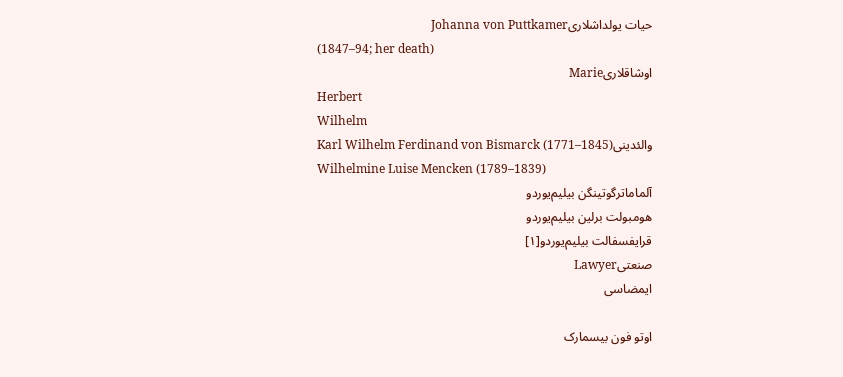حیات یولداشلاریJohanna von Puttkamer
(1847–94; her death)
اوشاقلاریMarie
Herbert
Wilhelm
والئدینیKarl Wilhelm Ferdinand von Bismarck (1771–1845)
Wilhelmine Luise Mencken (1789–1839)
آلماماترگوتینگن بیلیم‌یوردو
هومبولت برلین بیلیم‌یوردو
قرایفسفالت بیلیم‌یوردو[۱]
صنعتیLawyer
ایمضاسی

اوتو فون بیسمارک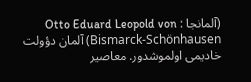(آلمانجا : Otto Eduard Leopold von Bismarck-Schönhausen) آلمان دؤولت خادیمی اولموشدور. معاصیر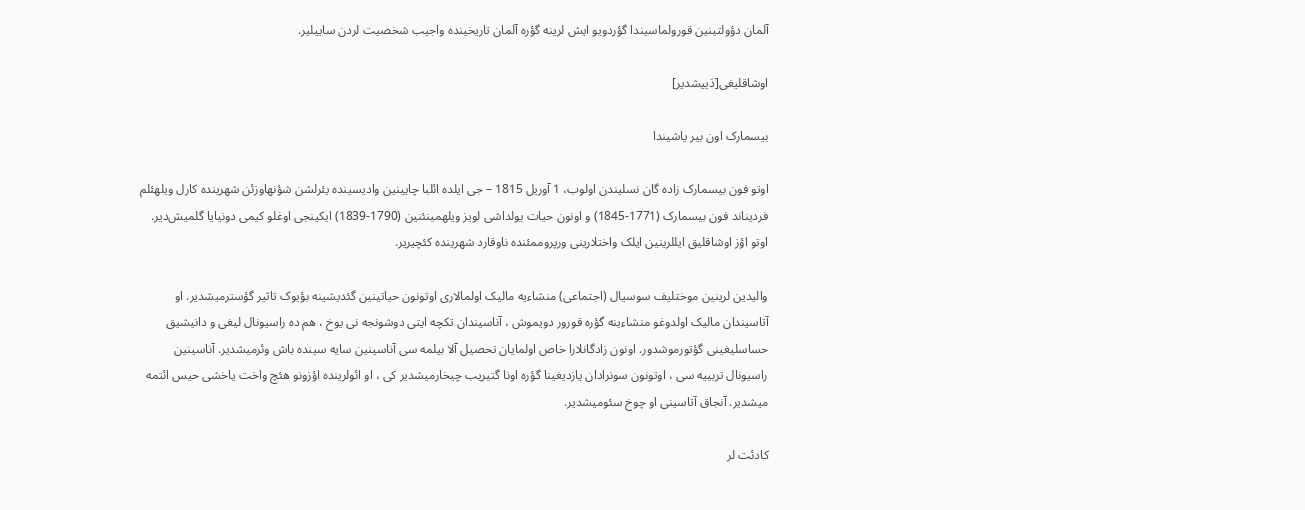آلمان دؤولتینین قورولماسیندا گؤردویو ایش لرینه گؤره آلمان تاریخینده واجیب شخصیت لردن ساییلیر.

اوشاقلیغی[دَییشدیر]

بیسمارک اون بیر یاشیندا

اوتو فون بیسمارک زاده گان نسلیندن اولوب، 1 آوریل 1815 – جی ایلده ائلبا چایینین وادیسینده یئرلشن شؤنهاوزئن شهرینده کارل ویلهئلم فردیناند فون بیسمارک (1771-1845) و اونون حیات یولداشی لویز ویلهمینئنین (1790-1839) ایکینجی اوغلو کیمی دونیایا گلمیش‌دیر. اوتو اؤز اوشاقلیق ایللرینین ایلک واختلارینی ورپروممئنده ناوقارد شهرینده کئچیریر.

والیدین لرینین موختلیف سوسیال (اجتماعی) منشاءیه مالیک اولمالاری اوتونون حیاتینین گئدیشینه بؤیوک تاثیر گؤسترمیشدیر. او آتاسیندان مالیک اولدوغو منشاءینه گؤره قورور دویموش ، آناسیندان تکچه ایتی دوشونجه نی یوخ ، هم ده راسیونال لیغی و دانیشیق حساسلیغینی گؤتورموشدور. اونون زادگانلارا خاص اولمایان تحصیل آلا بیلمه سی آناسینین سایه سینده باش وئرمیشدیر. آناسینین راسیونال تربییه سی ، اوتونون سونرادان یازدیغینا گؤره اونا گتیریب چیخارمیشدیر کی ، او ائولرینده اؤزونو هئچ واخت یاخشی حیس ائتمه میشدیر. آنجاق آتاسینی او چوخ سئومیشدیر.

کادئت لر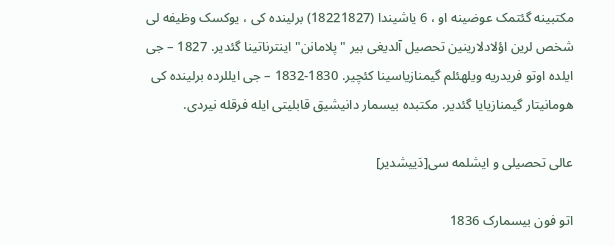مکتبینه گئتمک عوضینه او ، 6 یاشیندا (18221827) برلینده کی ، یوکسک وظیفه لی شخص لرین اؤلادلارینین تحصیل آلدیغی بیر "پلامانن" اینترناتینا گئدیر. 1827 – جی ایلده اوتو فریدریه ویلهئلم گیمنازیاسینا کئچیر. 1830-1832 – جی ایللرده برلینده کی هومانیتار گیمنازیایا گئدیر. مکتبده بیسمار دانیشیق قابلیتی ایله فرقله نیردی.

عالی تحصیلی و ایشلمه سی[دَییشدیر]

اتو فون بیسمارک 1836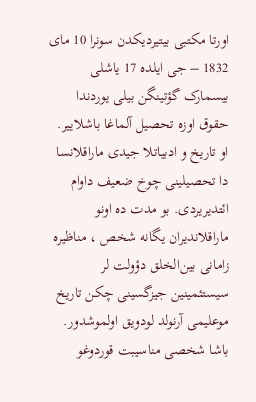اورتا مکتبی بیتیردیکدن سونرا 10 مای 1832 – جی ایلده 17 یاشلی بیسمارک گؤتینگن بیلی یوردندا حقوق اوزه تحصیل آلماغا باشلاییر. او تاریخ و ادبیاتلا جیدی ماراقلانسا دا تحصیلینی چوخ ضعیف داوام ائتدیریردی. بو مدت ده اونو ماراقلاندیران یگانه شخص ، مناظیره زامانی بین‌الخلق دؤولت لر سیستئمینین جیزگسینی چکن تاریخ موعلیمی آرنولد لودویق اولموشدور. باشا شخصی مناسیبت قوردوغو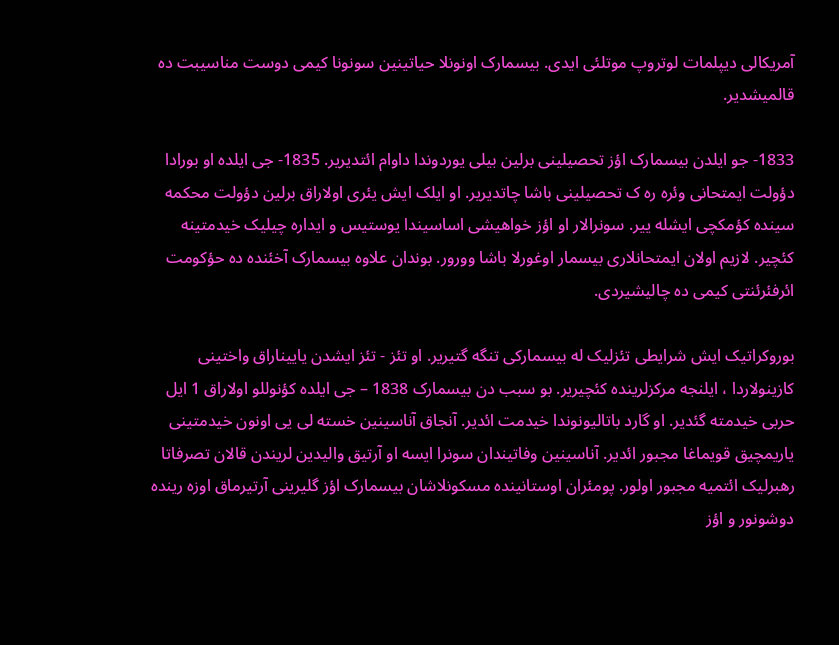آمریکالی دیپلمات لوتروپ موتلئی ایدی. بیسمارک اونونلا حیاتینین سونونا کیمی دوست مناسیبت ده قالمیشدیر.

1833- جو ایلدن بیسمارک اؤز تحصیلینی برلین بیلی یوردوندا داوام ائتدیریر. 1835- جی ایلده او بورادا دؤولت ایمتحانی وئره ره ک تحصیلینی باشا چاتدیریر. او ایلک ایش یئری اولاراق برلین دؤولت محکمه سینده کؤمکچی ایشله ییر. سونرالار او اؤز خواهیشی اساسیندا یوستیس و ایداره چیلیک خیدمتینه کئچیر. لازیم اولان ایمتحانلاری بیسمار اوغورلا باشا وورور. بوندان علاوه بیسمارک آخئنده ده حؤکومت ائرفئرئنتی کیمی ده چالیشیردی.

بوروکراتیک ایش شرایطی تئزلیک له بیسمارکی تنگه گتیریر. او تئز - تئز ایشدن یاییناراق واختینی کازینولاردا ، ایلنجه مرکزلرینده کئچیریر. بو سبب دن بیسمارک 1838 – جی ایلده کؤنوللو اولاراق 1 ایل حربی خیدمته گئدیر. او گارد باتالیونوندا خیدمت ائدیر. آنجاق آناسینین خسته لی یی اونون خیدمتینی یاریمچیق قویماغا مجبور ائدیر. آناسینین وفاتیندان سونرا ایسه او آرتیق والیدین لریندن قالان تصرفاتا رهبرلیک ائتمیه مجبور اولور. پومئران اوستانینده مسکونلاشان بیسمارک اؤز گلیرینی آرتیرماق اوزه رینده دوشونور و اؤز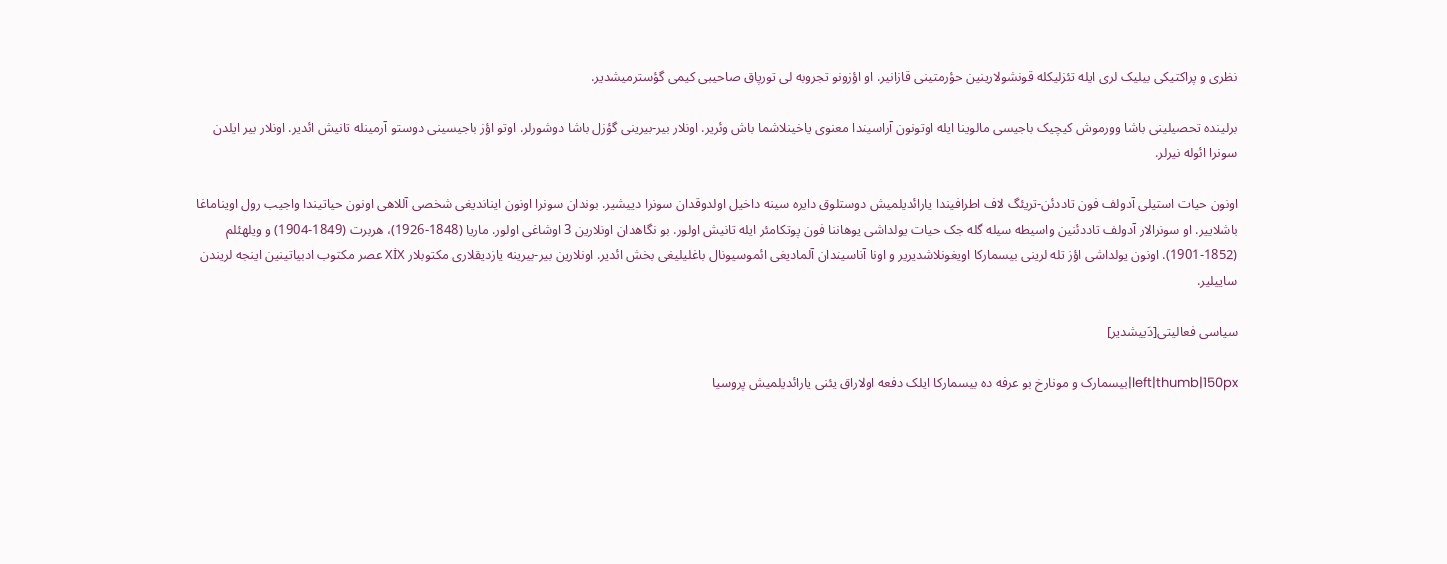نظری و پراکتیکی بیلیک لری ایله تئزلیکله قونشولارینین حؤرمتینی قازانیر. او اؤزونو تجروبه لی تورپاق صاحیبی کیمی گؤسترمیشدیر.

برلینده تحصیلینی باشا وورموش کیچیک باجیسی مالوینا ایله اوتونون آراسیندا معنوی یاخینلاشما باش وئریر. اونلار بیر-بیرینی گؤزل باشا دوشورلر. اوتو اؤز باجیسینی دوستو آرمینله تانیش ائدیر. اونلار بیر ایلدن سونرا ائوله نیرلر.

اونون حیات استیلی آدولف فون تاددئن-تریئگ لاف اطرافیندا یارائدیلمیش دوستلوق دایره سینه داخیل اولدوقدان سونرا دییشیر. بوندان سونرا اونون ایناندیغی شخصی آللاهی اونون حیاتیندا واجیب رول اویناماغا باشلاییر. او سونرالار آدولف تاددئنین واسیطه سیله گله جک حیات یولداشی یوهاننا فون پوتکامئر ایله تانیش اولور. بو نگاهدان اونلارین 3 اوشاغی اولور. ماریا (1848-1926)، هربرت (1849-1904) و ویلهئلم (1852-1901). اونون یولداشی اؤز تله لرینی بیسمارکا اویغونلاشدیریر و اونا آناسیندان آلمادیغی ائموسیونال باغلیلیغی بخش ائدیر. اونلارین بیر-بیرینه یازدیقلاری مکتوبلار XİX عصر مکتوب ادبیاتینین اینجه لریندن ساییلیر.

سیاسی فعالیتی[دَییشدیر]

left|thumb|150px|بیسمارک و مونارخ بو عرفه ده بیسمارکا ایلک دفعه اولاراق یئنی یارائدیلمیش پروسیا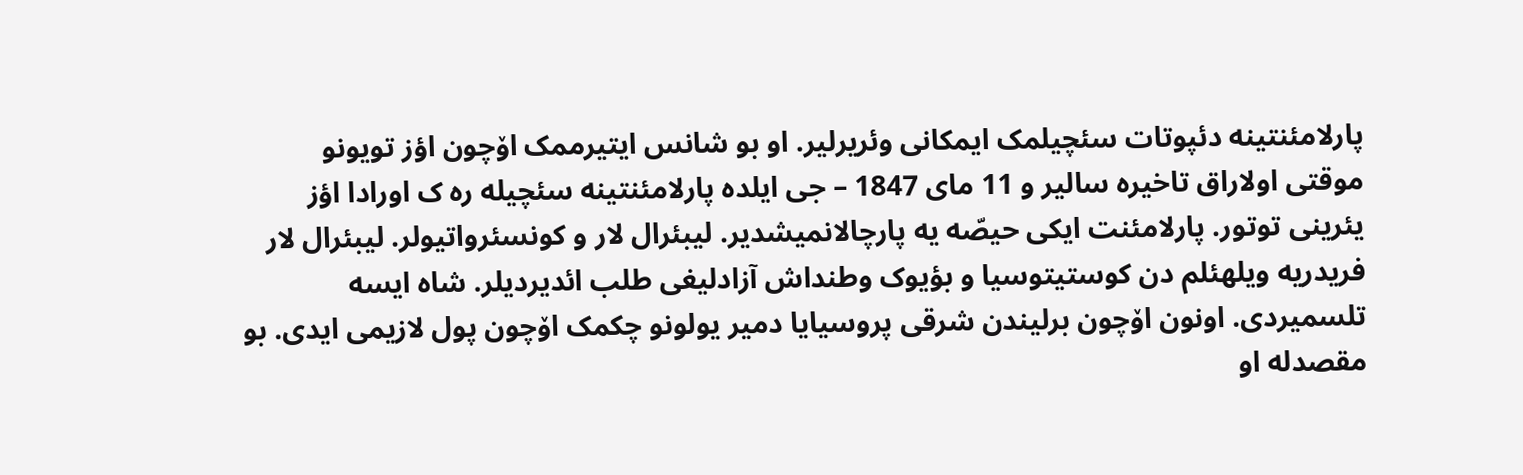پارلامئنتینه دئپوتات سئچیلمک ایمکانی وئریرلیر. او بو شانس ایتیرممک اۆچون اؤز تویونو موقتی اولاراق تاخیره سالیر و 11 مای 1847 – جی ایلده پارلامئنتینه سئچیله ره ک اورادا اؤز یئرینی توتور. پارلامئنت ایکی حیصّه یه پارچالانمیشدیر. لیبئرال لار و کونسئرواتیولر. لیبئرال لار فریدریه ویلهئلم دن کوستیتوسیا و بؤیوک وطنداش آزادلیغی طلب ائدیردیلر. شاه ایسه تلسمیردی. اونون اۆچون برلیندن شرقی پروسیایا دمیر یولونو چکمک اۆچون پول لازیمی ایدی. بو مقصدله او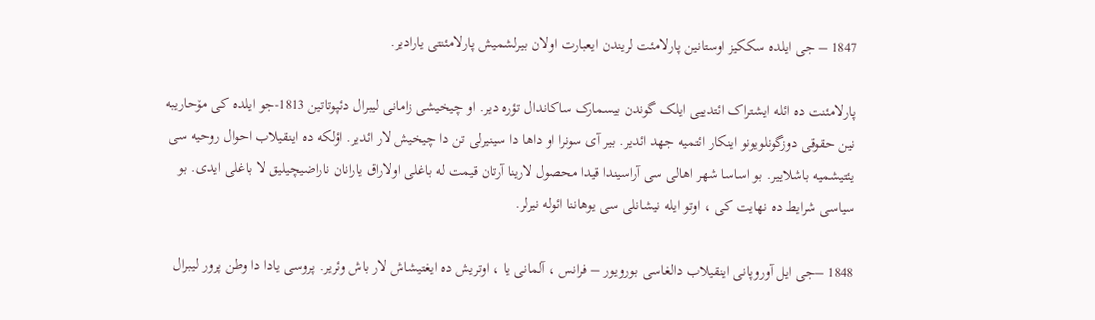1847 – جی ایلده سککیز اوستانین پارلامئت لریندن ایعبارت اولان بیرلشمیش پارلامئنتی یارادیر.

پارلامئنت ده ائله ایشتراک ائتدییی ایلک گوندن بیسمارک ساکاندال تؤره دیر. او چیخیشی زامانی لیبرال دئپوتاتین 1813-جو ایلده کی مۆحاریبه نین حقوقی دوزگونلویونو اینکار ائتمیه جهد ائدیر. بیر آی سونرا او داها دا سینیرلی تن دا چیخیش لار ائدیر. اؤلکه ده اینقیلاب احوال روحیه سی یئتیشمیه باشلاییر. بو اساسا شهر اهالی سی آراسیندا قیدا محصول لارینا آرتان قیمت له باغلی اولاراق یارانان ناراضیچیلیق لا باغلی ایدی. بو سیاسی شرایط ده نهایت کی ، اوتو ایله نیشانلی سی یوهاننا ائوله نیرلر.

1848 –جی ایل آوروپانی اینقیلاب دالغاسی بورویور – فرانس ، آلمانی یا ، اوتریش ده ایغتیشاش لار باش وئریر. پروسی یادا دا وطن پرور لیبرال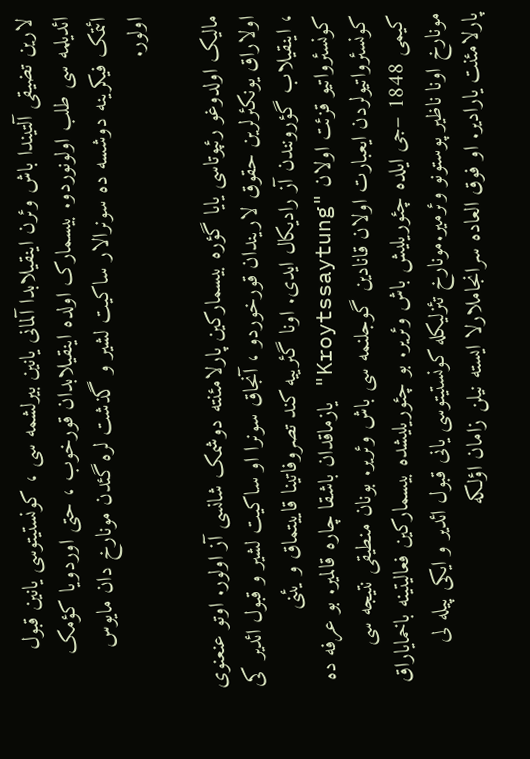لارین تضیقی آلتیندا باش وئرن اینقیلابدا آلمانی یانین بیرلشمه سی ، کونستیتوسی یانین قبول ائدیلمه سی طلب اولونوردو. بیسمارک اولده اینقیلابدان قورخوب ، حتی اوردویا کؤمک ائتمک فیکرینه دوشسه ده سونرالار ساکیت لشیر و گذشت لره گئدن مونارخ دان مایوس اولور.

مالیک اولدوغو رئپوتاسی یایا گؤره بیسمارکین پارلامئنته دوشمک شانسی آز اولور. اوتو عنعنوی اولاراق یونکئرلرین حقوق لاریندان قورخوردو ، آنجاق سونرا او ساکیت لشیر و قبول ائدیر کی ، اینقیلاب گؤرونندن آز رادیکال ایدی. اونا گئرییه کند تصروفاتینا قاییتماق و یئنی کونسئرواتیو قزئت اولان "Kroytssaytung" یازماقدان باشقا چاره قالمیر. بو عرفه ده کونسئرواتیولردن ایعبارت اولان قانادین گوجلنمه سی باش وئریر. بونان منطیقی نتیجه سی کیمی 1848 –جی ایلده چئوریلیش باش وئریر. بو چئوریلیشده بیسمارکین فعالیتینه باخمایاراق مونارخ اونا ناظیر پوستونو وئرمیر.مونارخ تئزلیکله کونستیتوسی یانی قبول ائدیر و ایکی پیله لی پارلامئنت یارادیر. او فوق العاده سرانجاملارلا ایسته نیلن زامان اؤلکه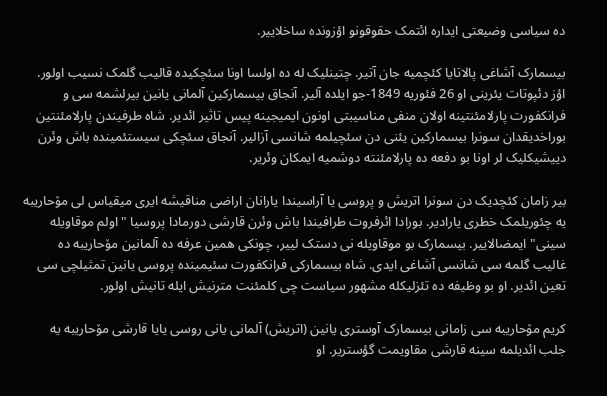ده سیاسی وضیعتی ایداره ائتمک حقوقونو اؤزونده ساخلاییر.

بیسمارک آشاغی پالاتایا کئچمیه جان آتیر. چتینلیک له ده اولسا اونا سئچکیده قالیب گلمک نسیب اولور. اؤز دئپوتات یئرینی او 26 فئوریه 1849-جو ایلده آلیر. آنجاق بیسمارکین آلمانی یانین بیرلشمه سی و فرانکفورت پارلامئنتینه اولان منفی مناسیبتی اونون ایمیجینه پیس تاثیر ائدیر. شاه طرفیندن پارلامئنتین بوراخدیقدان سونرا بیسمارکین یئنی دن سئچیلمه شانسی آزالیر. آنجاق سئچکی سیستئمینده باش وئرن دییشیکلیک لر اونا بو دفعه ده پارلامئنته دوشمیه ایمکان وئریر.

بیر زامان کئچدیک دن سونرا اتریش و پروسی یا آراسیندا یارانان اراضی مناقیشه ایری میقیاس لی مۆحاریبه یه چئوریلمک خطری یارادیر. بورادا ائرفروت طرافیندا باش وئرن قارشی دورمادا پروسیا "اولم موقاویله سینی" ایمضالاییر. بیسمارک بو موقاویله نی دستک لییر، چونکی همین عرفه ده آلمانین مۆحاریبه ده غالیب گلمه سی شانسی آشاغی ایدی. شاه بیسمارکی فرانکفورت سئیمینده پروسی یانین تمثیلچی سی تعین ائدیر. او بو وظیفه ده تئزلیکله مشهور سیاست چی کلمئنت مترنیش ایله تانیش اولور.

کریم مۆحاریبه سی زامانی بیسمارک آوستری یانین (اتریش) آلمانی یانی روسی یایا قارشی مۆحاریبه یه جلب ائدیلمه سینه قارشی مقاویمت گؤستریر. او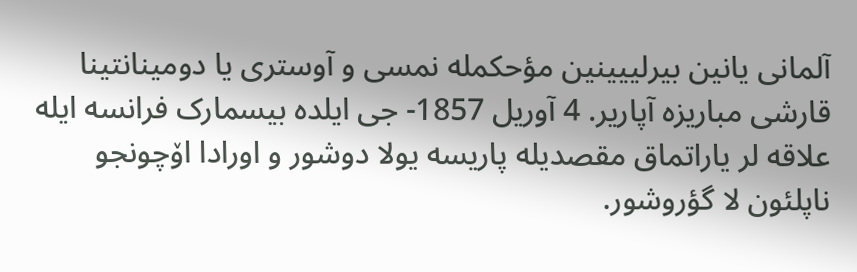آلمانی یانین بیرلییینین مؤحکمله نمسی و آوستری یا دومینانتینا قارشی مباریزه آپاریر. 4 آوریل 1857- جی ایلده بیسمارک فرانسه ایله علاقه لر یاراتماق مقصدیله پاریسه یولا دوشور و اورادا اۆچونجو ناپلئون لا گؤروشور.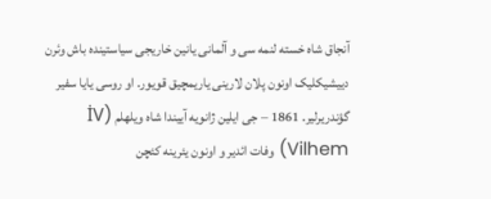آنجاق شاه خسته لنمه سی و آلمانی یانین خاریجی سیاستینده باش وئرن دییشیکلیک اونون پلان لارینی یاریمچیق قویور. او روسی یایا سفیر گؤندریرلیر. 1861 – جی ایلین ژانویه آییندا شاه ویلهلم (İV Vilhem) وفات ائدیر و اونون یئرینه کئچن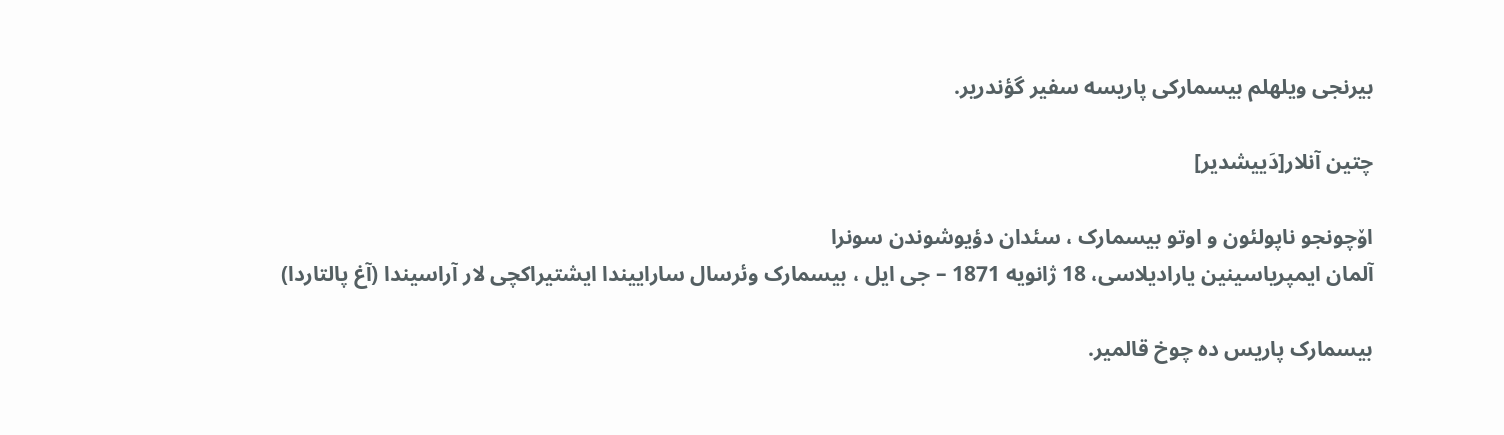بیرنجی ویلهلم بیسمارکی پاریسه سفیر گؤندریر.

چتین آنلار[دَییشدیر]

اۆچونجو ناپولئون و اوتو بیسمارک ، سئدان دؤیوشوندن سونرا
آلمان ایمپریاسینین یارادیلاسی، 18 ژانویه 1871 – جی ایل ، بیسمارک وئرسال ساراییندا ایشتیراکچی لار آراسیندا (آغ پالتاردا)

بیسمارک پاریس ده چوخ قالمیر.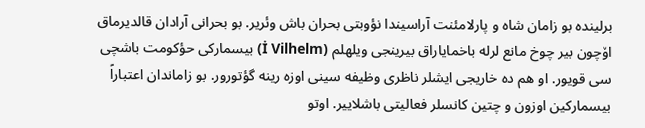برلینده بو زامان شاه و پارلامئنت آراسیندا نؤوبتی بحران باش وئریر. بو بحرانی آرادان قالدیرماق اۆچون بیر چوخ مانع لرله باخمایاراق بیرینجی ویلهلم (İ Vilhelm) بیسمارکی حؤکومت باشچی سی قویور. او هم ده خاریجی ایشلر ناظری وظیفه سینی اوزه رینه گؤتورور. بو زاماندان اعتباراً بیسمارکین اوزون و چتین کانسلر فعالیتی باشلاییر. اوتو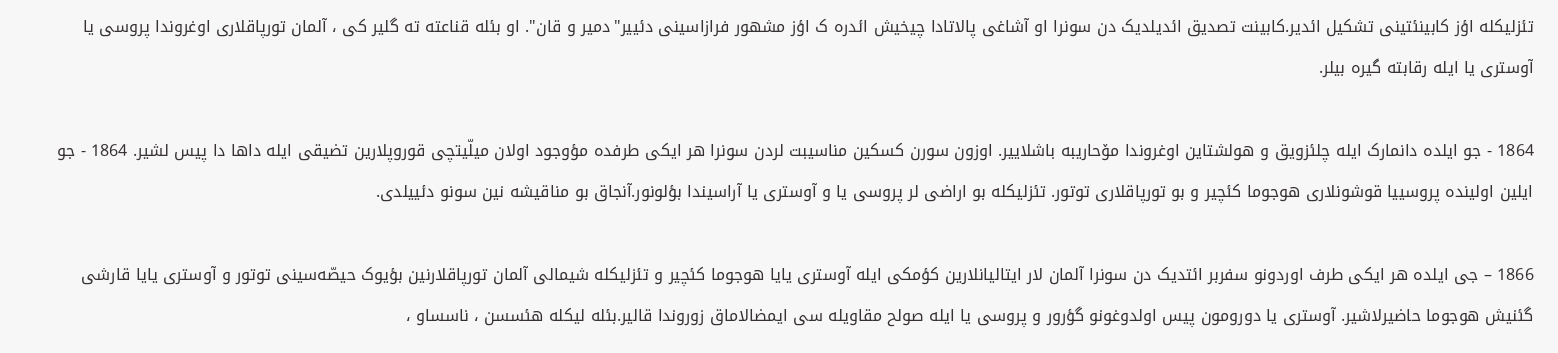تئزلیکله اؤز کابینئتینی تشکیل ائدیر.کابینت تصدیق ائدیلدیک دن سونرا او آشاغی پالاتادا چیخیش ائدره ک اؤز مشهور فرازاسینی دئییر"دمیر و قان". او بئله قناعته ته گلیر کی ، آلمان تورپاقلاری اوغروندا پروسی یا آوستری یا ایله رقابته گیره بیلر.

1864 - جو ایلده دانمارک ایله چلئزویق و هولشتاین اوغروندا مۆحاریبه باشلاییر. اوزون سورن کسکین مناسیبت لردن سونرا هر ایکی طرفده مؤوجود اولان میلّیتچی قوروپلارین تضیقی ایله داها دا پیس لشیر. 1864 - جو ایلین اولینده پروسییا قوشونلاری هوجوما کئچیر و بو تورپاقلاری توتور. تئزلیکله بو اراضی لر پروسی یا و آوستری یا آراسیندا بؤلونور.آنجاق بو مناقیشه نین سونو دئییلدی.

1866 – جی ایلده هر ایکی طرف اوردونو سفربر ائتدیک دن سونرا آلمان لار ایتالیانلارین کؤمکی ایله آوستری یایا هوجوما کئچیر و تئزلیکله شیمالی آلمان تورپاقلارنین بؤیوک حیصّه‌سینی توتور و آوستری یایا قارشی گئنیش هوجوما حاضیرلاشیر. آوستری یا دورومون پیس اولدوغونو گؤرور و پروسی یا ایله صولح مقاویله سی ایمضالاماق زوروندا قالیر.بئله لیکله هئسسن ، ناسساو ،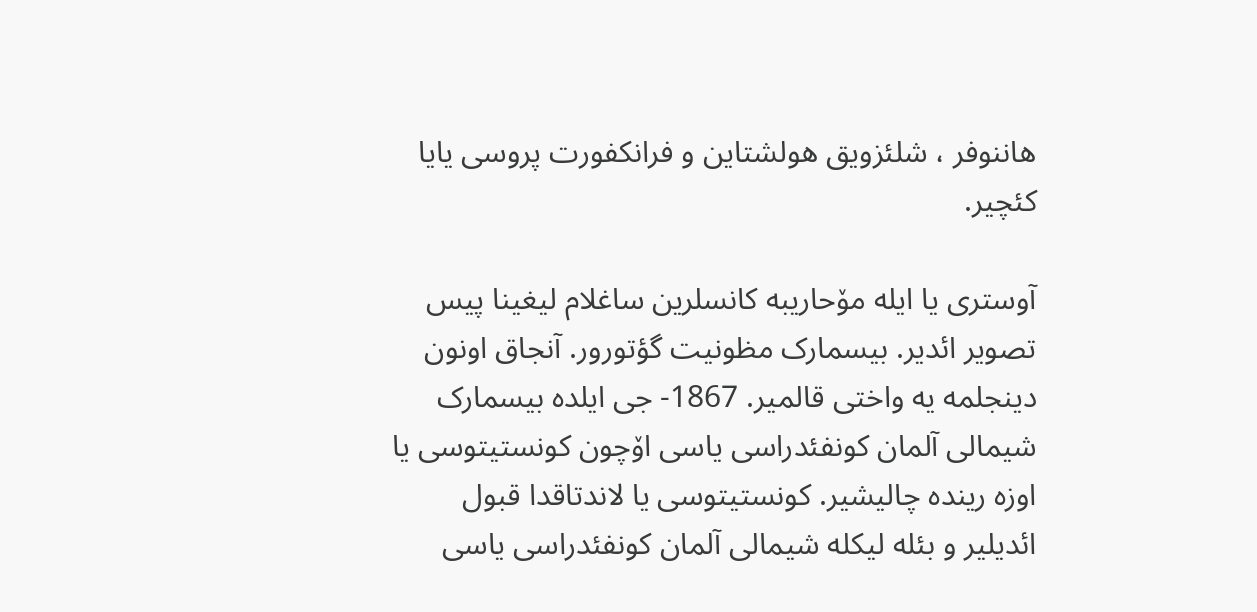هاننوفر ، شلئزویق هولشتاین و فرانکفورت پروسی یایا کئچیر.

آوستری یا ایله مۆحاریبه کانسلرین ساغلام لیغینا پیس تصویر ائدیر. بیسمارک مظونیت گؤتورور. آنجاق اونون دینجلمه یه واختی قالمیر. 1867- جی ایلده بیسمارک شیمالی آلمان کونفئدراسی یاسی اۆچون کونستیتوسی یا اوزه رینده چالیشیر. کونستیتوسی یا لاندتاقدا قبول ائدیلیر و بئله لیکله شیمالی آلمان کونفئدراسی یاسی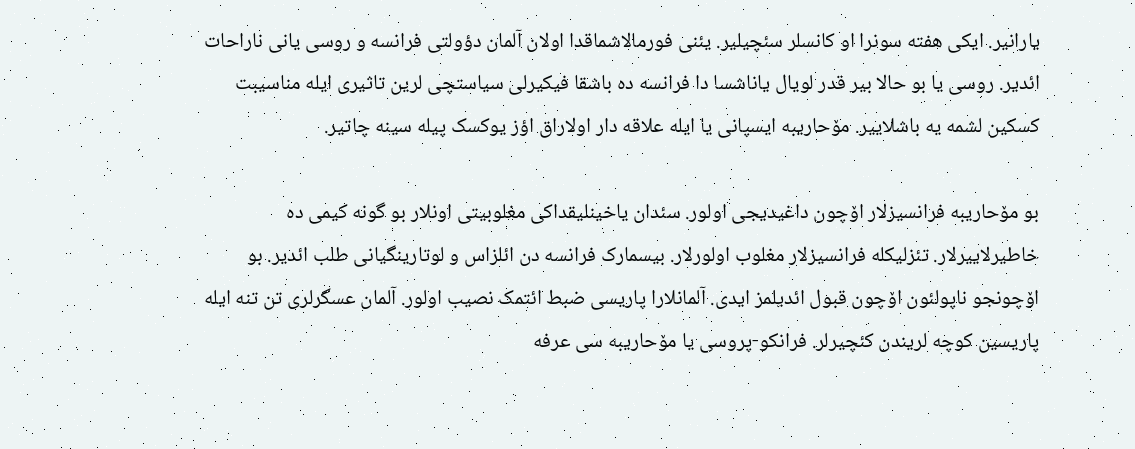یارانیر. ایکی هفته سونرا او کانسلر سئچیلیر. یئنی فورمالاشماقدا اولان آلمان دؤولتی فرانسه و روسی یانی ناراحات ائدیر. روسی یا بو حالا بیر قدر لویال یاناشسا دا فرانسه ده باشقا فیکیرلی سیاستچی لرین تاثیری ایله مناسیبت کسکین لشمه یه باشلاییر. مۆحاریبه ایسپانی یا ایله علاقه دار اولاراق اؤز یوکسک پیله سینه چاتیر.

بو مۆحاریبه فرانسیزلار اۆچون داغیدیجی اولور. سئدان یاخینلیقداکی مغلوبیتی اونلار بو گونه کیمی ده خاطیرلاییرلار. تئزلیکله فرانسیزلار مغلوب اولورلار. بیسمارک فرانسه دن ائلزاس و لوتارینگیانی طلب ائدیر. بو اۆچونجو ناپولئون اۆچون قبول ائدیلمز ایدی. آلمانلارا پاریسی ضبط ائتمک نصیب اولور. آلمان عسگرلری تن تنه ایله پاریسین کوچه لریندن کئچیرلر. فرانکو-پروسی یا مۆحاریبه سی عرفه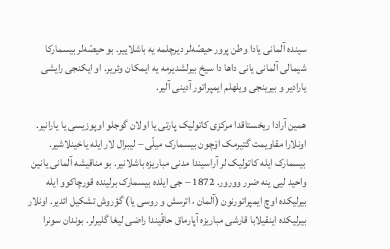سینده آلمانی یادا وطن پرور حیصّه‌لر دیرچلمه یه باشلاییر. بو حیصّه‌لر بیسمارکا شیمالی آلمانی یانی داها دا سیخ بیرلشدیرمه یه ایمکان وئریر. او ایکنجی رایشی یارادیر و بیرینجی ویلهلم ایمپراتور آدینی آلیر.

همین آرادا ریخستاقدا مرکزی کاتولیک پارتی یا اولان گوجلو اوپوزیسی یا یارانیر. اونلارا مقاویمت گتیرمک اۆچون بیسمارک میلّی – لیبرال لار ایله یاخینلاشیر. بیسمارک ایله کاتولیک لر آراسیندا مدنی مباریزه باشلانیر. بو مناقیشه آلمانی یانین واحید لیی ینه ضرر وورور. 1872 – جی ایلده بیسمارک برلینده قورچاکوو ایله بیرلیکده اوچ ایمپراتورنون (آلمان ، اترسش و روسی یا) گؤروش تشکیل ائدیر. اونلار بیرلیکده اینقیلابا قارشی مباریزه آپارماق حاقّیندا راضی لیغا گلیرلر. بوندان سونرا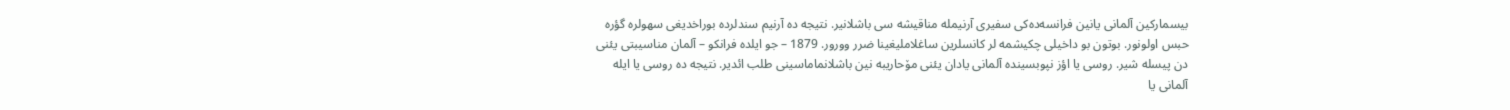بیسمارکین آلمانی یانین فرانسه‌ده‌کی سفیری آرنیمله مناقیشه سی باشلانیر. نتیجه ده آرنیم سندلرده بوراخدیغی سهولره گؤره حبس اولونور. بوتون بو داخیلی چکیشمه لر کانسلرین ساغلاملیغینا ضرر وورور. 1879 – جو ایلده فرانکو – آلمان مناسیبتی یئنی دن پیسله شیر. روسی یا اؤز نپوبسینده آلمانی یادان یئنی مۆحاریبه نین باشلانماماسینی طلب ائدیر. نتیجه ده روسی یا ایله آلمانی یا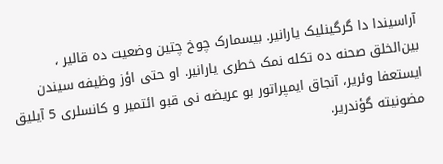آراسیندا دا گرگینلیک یارانیر. بیسمارک چوخ چتین وضعیت ده قالیر ، بین‌الخلق صحنه ده تکله نمک خطری یارانیر. او حتی اؤز وظیفه سیندن ایستعفا وئریر، آنجاق ایمپراتور بو عریضه نی قبو ائتمیر و کانسلری 5 آیلیق مضونیته گؤندریر.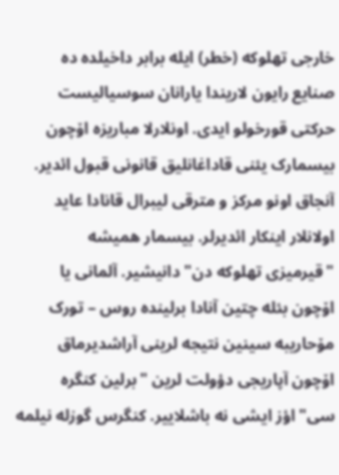خارجی تهلوکه (خطر) ایله برابر داخیلده ده صنایع رایون لاریندا یارانان سوسیالیست حرکتی قورخولو ایدی. اونلارلا مباریزه اۆچون بیسمارک یئنی قاداغانلیق قانونی قبول ائدیر. آنجاق اونو مرکز و مترقی لیبرال قانادا عاید اولانلار اینکار ائدیرلر. بیسمار همیشه "قیرمیزی تهلوکه دن" دانیشیر. آلمانی یا اۆچون بئله چتین آنادا برلینده روس – تورک مۆحاریبه سینین نتیجه لرینی آراشدیرماق اۆچون آپاریجی دؤولت لرین "برلین کنگره سی"اؤز ایشی نه باشلاییر. کنگرس گوزله نیلمه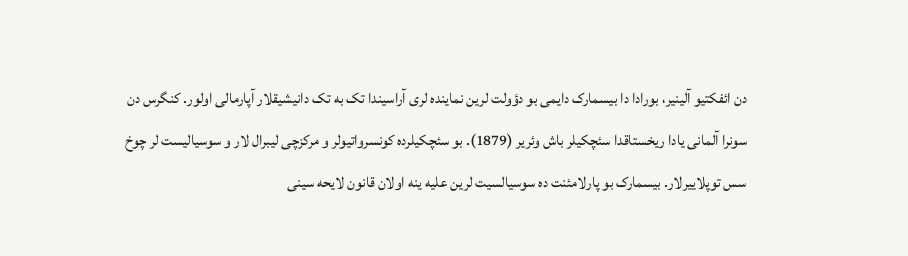دن ائفکتیو آلینیر، بورادا دا بیسمارک دایمی بو دؤولت لرین نماینده لری آراسیندا تک به تک دانیشیقلار آپارمالی اولور. کنگرس دن سونرا آلمانی یادا ریخستاقدا سئچکیلر باش وئریر (1879). بو سئچکیلرده کونسرواتیولر و مرکزچی لیبرال لار و سوسیالیست لر چوخ سس توپلاییرلار. بیسمارک بو پارلامئنت ده سوسیالسیت لرین علیه ینه اولان قانون لایحه سینی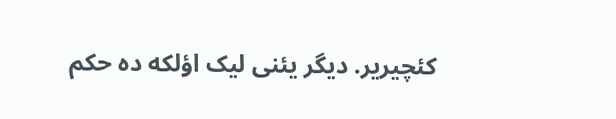کئچیریر. دیگر یئنی لیک اؤلکه ده حکم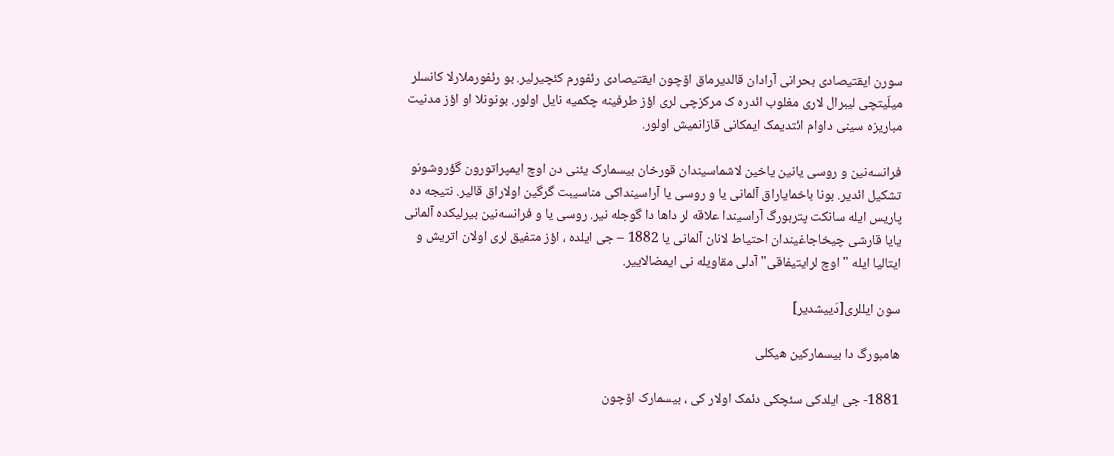سورن ایقتیصادی بحرانی آرادان قالدیرماق اۆچون ایقتیصادی رئفورم کئچیرلیر. بو رئفورملارلا کانسلر میلّیتچی لیبرال لاری مغلوب ائدره ک مرکزچی لری اؤز طرفینه چکمیه نایل اولور. بونونلا او اؤز مدنیت مباریزه سینی داوام ائتدیمک ایمکانی قازانمیش اولور.

فرانسه‌نین و روسی یانین یاخین لاشماسیندان قورخان بیسمارک یئنی دن اوچ ایمپراتورون گؤروشونو تشکیل ائدیر. بونا باخمایاراق آلمانی یا و روسی یا آراسینداکی مناسیبت گرگین اولاراق قالیر. نتیجه ده پاریس ایله سانکت پتربورگ آراسیندا علاقه لر داها دا گوجله نیر. روسی یا و فرانسه‌نین بیرلیکده آلمانی یایا قارشی چیخاجاغیندان احتیاط لانان آلمانی یا 1882 – جی ایلده ، اؤز متفیق لری اولان اتریش و ایتالیا ایله "اوچ لرایتیفاقی" آدلی مقاویله نی ایمضالاییر.

سون ایللری[دَییشدیر]

هامبورگ دا بیسمارکین هیکلی

1881- جی ایلدکی سئچکی دئمک اولار کی ، بیسمارک اۆچون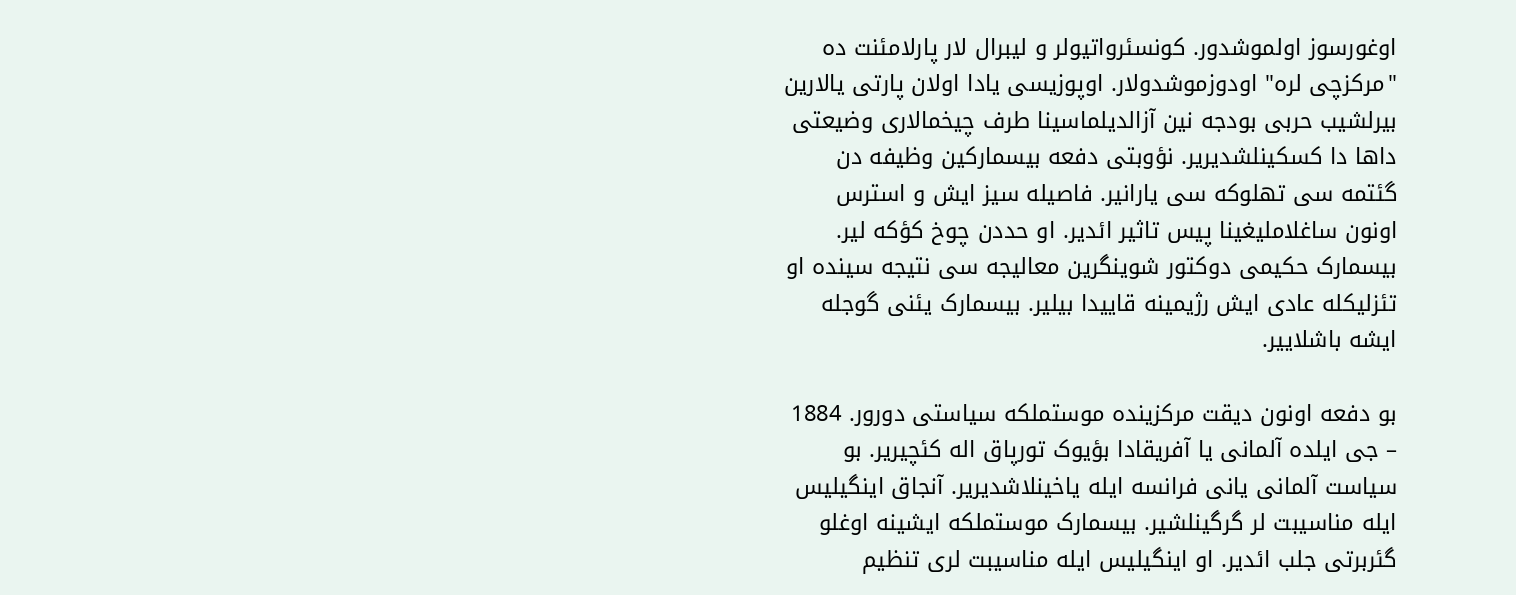اوغورسوز اولموشدور. کونسئرواتیولر و لیبرال لار پارلامئنت ده "مرکزچی لره" اودوزموشدولار. اوپوزیسی یادا اولان پارتی یالارین بیرلشیب حربی بودجه نین آزالدیلماسینا طرف چیخمالاری وضیعتی داها دا کسکینلشدیریر. نؤوبتی دفعه بیسمارکین وظیفه دن گئتمه سی تهلوکه سی یارانیر. فاصیله سیز ایش و استرس اونون ساغلاملیغینا پیس تاثیر ائدیر. او حددن چوخ کؤکه لیر. بیسمارک حکیمی دوکتور شوینگرین معالیجه سی نتیجه سینده او تئزلیکله عادی ایش رژیمینه قاییدا بیلیر. بیسمارک یئنی گوجله ایشه باشلاییر.

بو دفعه اونون دیقت مرکزینده موستملکه سیاستی دورور. 1884 – جی ایلده آلمانی یا آفریقادا بؤیوک تورپاق اله کئچیریر. بو سیاست آلمانی یانی فرانسه ایله یاخینلاشدیریر. آنجاق اینگیلیس ایله مناسیبت لر گرگینلشیر. بیسمارک موستملکه ایشینه اوغلو گئربرتی جلب ائدیر. او اینگیلیس ایله مناسیبت لری تنظیم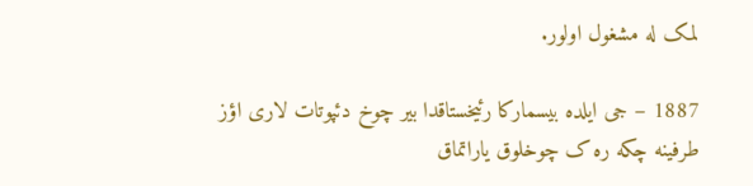لمک له مشغول اولور.

1887 – جی ایلده بیسمارکا رئیخستاقدا بیر چوخ دئپوتات لاری اؤز طرفینه چکه ره ک چوخلوق یاراتماق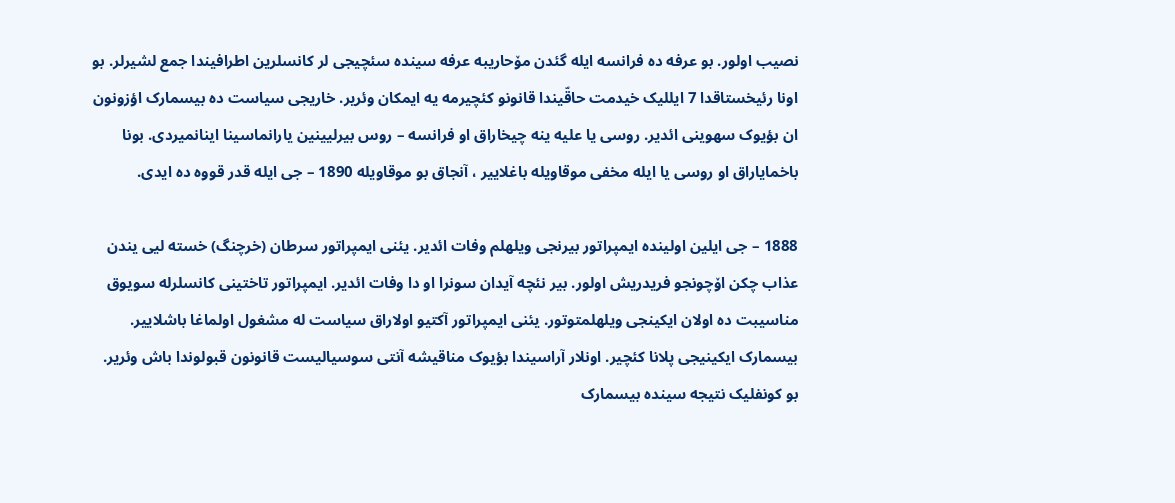نصیب اولور. بو عرفه ده فرانسه ایله گئدن مۆحاریبه عرفه سینده سئچیجی لر کانسلرین اطرافیندا جمع لشیرلر. بو اونا رئیخستاقدا 7 ایللیک خیدمت حاقّیندا قانونو کئچیرمه یه ایمکان وئریر. خاریجی سیاست ده بیسمارک اؤزونون ان بؤیوک سهوینی ائدیر. روسی یا علیه ینه چیخاراق او فرانسه – روس بیرلیینین یارانماسینا اینانمیردی. بونا باخمایاراق او روسی یا ایله مخفی موقاویله باغلاییر ، آنجاق بو موقاویله 1890 – جی ایله قدر قووه ده ایدی.

1888 – جی ایلین اولینده ایمپراتور بیرنجی ویلهلم وفات ائدیر. یئنی ایمپراتور سرطان (خرچنگ) خسته لیی یندن عذاب چکن اۆچونجو فریدریش اولور. بیر نئچه آیدان سونرا او دا وفات ائدیر. ایمپراتور تاختینی کانسلرله سویوق مناسیبت ده اولان ایکینجی ویلهلمتوتور. یئنی ایمپراتور آکتیو اولاراق سیاست له مشغول اولماغا باشلاییر. بیسمارک ایکینیجی پلانا کئچیر. اونلار آراسیندا بؤیوک مناقیشه آنتی سوسیالیست قانونون قبولوندا باش وئریر. بو کونفلیک نتیجه سینده بیسمارک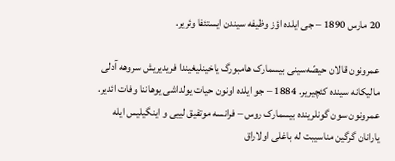20 مارس 1890 – جی ایلده اؤز وظیفه سیندن ایستئفا وئریر.

عمرونون قالان حیصّه‌سینی بیسمارک هامبورگ یاخینلیغیندا فریدیریش سروهه آدلی مالیکانه سینده کئچیریر. 1884 – جو ایلده اونون حیات یولداشی یوهاننا وفات ائدیر. عمرونون سون گونلرینده بیسمارک روس – فرانسه موتفیق لییی و اینگیلیس ایله یارانان گرگین مناسیبت له باغلی اولاراق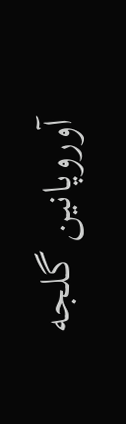آوروپانین گلجه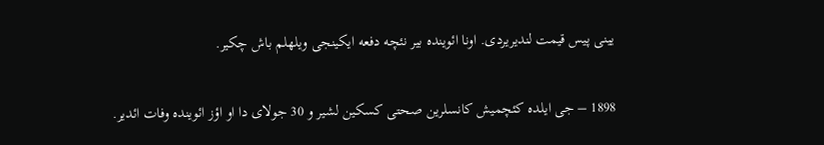یینی پیس قیمت لندیریردی. اونا ائوینده بیر نئچه دفعه ایکینجی ویلهلم باش چکیر.

1898 – جی ایلده کئچمیش کانسلرین صحتی کسکین لشیر و 30 جولای دا او اؤز ائوینده وفات ائدیر.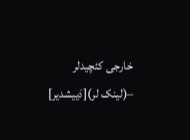خارجی کئچیدلر –(لینک لر)[دَییشدیر]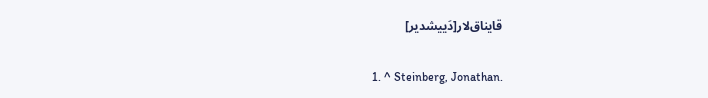قایناق‌لار[دَییشدیر]

  1. ^ Steinberg, Jonathan.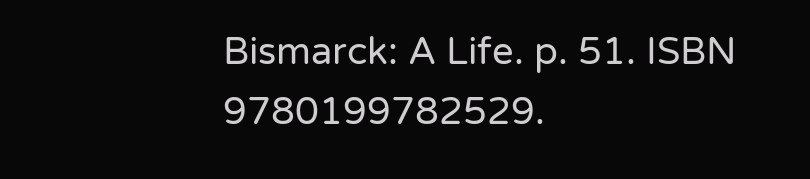Bismarck: A Life. p. 51. ISBN 9780199782529.